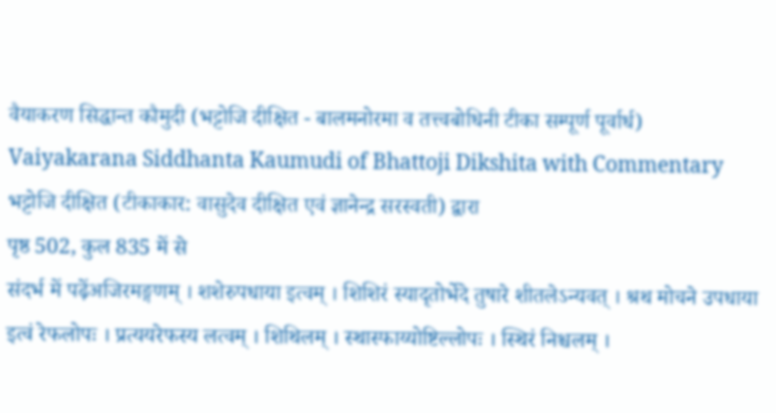वैयाकरण सिद्धान्त कौमुदी (भट्टोजि दीक्षित - बालमनोरमा व तत्त्वबोधिनी टीका सम्पूर्ण पूर्वार्ध)
Vaiyakarana Siddhanta Kaumudi of Bhattoji Dikshita with Commentary
भट्टोजि दीक्षित (टीकाकार: वासुदेव दीक्षित एवं ज्ञानेन्द्र सरस्वती) द्वारा
पृष्ठ 502, कुल 835 में से
संदर्भ में पढ़ेंअजिरमङ्गणम् । शशेरुपधाया इत्वम् । शिशिरं स्यादृतोर्भेदे तुषारे शीतलेऽन्यवत् । श्रथ मोचने उपधाया इत्वं रेफलोपः । प्रत्ययरेफस्य लत्वम् । शिथिलम् । स्थास्फाय्योष्टिल्लोपः । स्थिरं निश्चलम् ।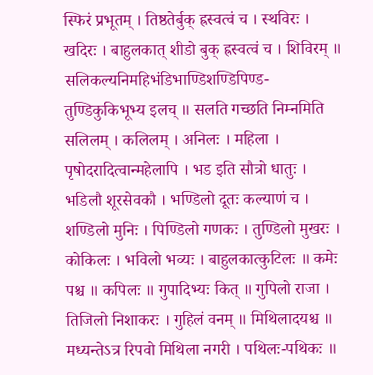स्फिरं प्रभूतम् । तिष्ठतेर्बुक् ह्रस्वत्वं च । स्थविरः । खदिरः । बाहुलकात् शीडो बुक् ह्रस्वत्वं च । शिविरम् ॥ सलिकल्यनिमहिभंडिभाण्डिशण्डिपिण्ड- तुण्डिकुकिभूभ्य इलच् ॥ सलति गच्छति निम्नमिति सलिलम् । कलिलम् । अनिलः । महिला । पृषोदरादित्वान्महेलापि । भड इति सौत्रो धातुः । भडिलौ शूरसेवकौ । भण्डिलो दूतः कल्याणं च । शण्डिलो मुनिः । पिण्डिलो गणकः । तुण्डिलो मुखरः । कोकिलः । भविलो भव्यः । बाहुलकात्कुटिलः ॥ कमेः पश्च ॥ कपिलः ॥ गुपादिभ्यः कित् ॥ गुपिलो राजा । तिजिलो निशाकरः । गुहिलं वनम् ॥ मिथिलादयश्च ॥ मध्यन्तेऽत्र रिपवो मिथिला नगरी । पथिलः-पथिकः ॥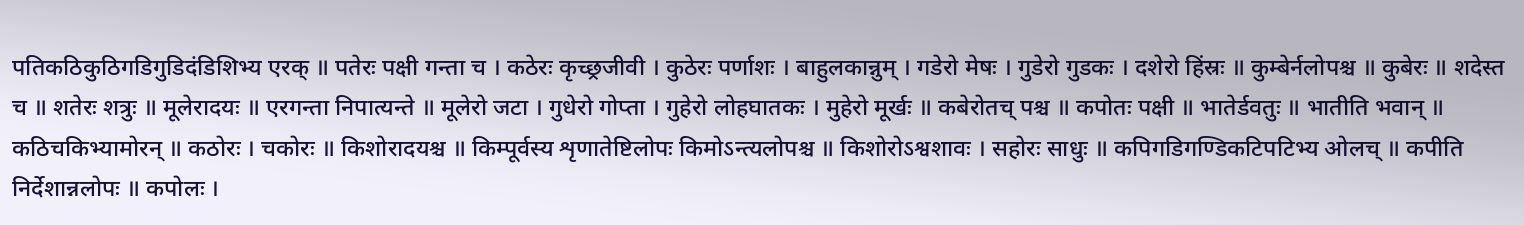पतिकठिकुठिगडिगुडिदंडिशिभ्य एरक् ॥ पतेरः पक्षी गन्ता च । कठेरः कृच्छ्रजीवी । कुठेरः पर्णाशः । बाहुलकान्नुम् । गडेरो मेषः । गुडेरो गुडकः । दशेरो हिंस्रः ॥ कुम्बेर्नलोपश्च ॥ कुबेरः ॥ शदेस्त च ॥ शतेरः शत्रुः ॥ मूलेरादयः ॥ एरगन्ता निपात्यन्ते ॥ मूलेरो जटा । गुधेरो गोप्ता । गुहेरो लोहघातकः । मुहेरो मूर्खः ॥ कबेरोतच् पश्च ॥ कपोतः पक्षी ॥ भातेर्डवतुः ॥ भातीति भवान् ॥ कठिचकिभ्यामोरन् ॥ कठोरः । चकोरः ॥ किशोरादयश्च ॥ किम्पूर्वस्य शृणातेष्टिलोपः किमोऽन्त्यलोपश्च ॥ किशोरोऽश्वशावः । सहोरः साधुः ॥ कपिगडिगण्डिकटिपटिभ्य ओलच् ॥ कपीति निर्देशान्नलोपः ॥ कपोलः ।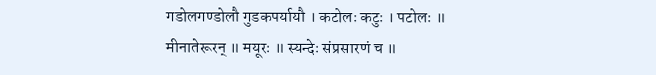गडोलगण्डोलौ गुडकपर्यायौ । कटोलः कटुः । पटोलः ॥ मीनातेरूरन् ॥ मयूरः ॥ स्यन्देः संप्रसारणं च ॥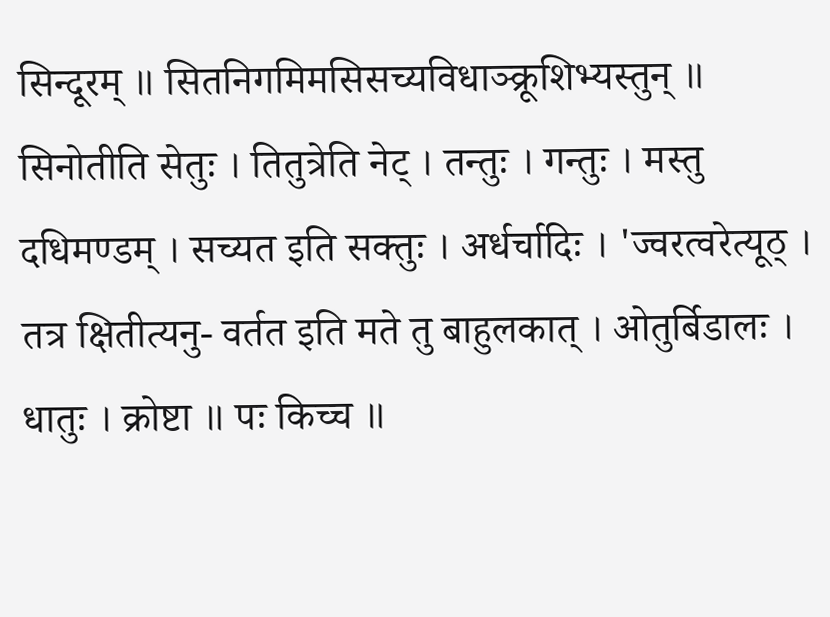सिन्दूरम् ॥ सितनिगमिमसिसच्यविधाञ्क्रूशिभ्यस्तुन् ॥ सिनोतीति सेतुः । तितुत्रेति नेट् । तन्तुः । गन्तुः । मस्तु दधिमण्डम् । सच्यत इति सक्तुः । अर्धर्चादिः । 'ज्वरत्वरेत्यूठ् । तत्र क्षितीत्यनु- वर्तत इति मते तु बाहुलकात् । ओतुर्बिडालः । धातुः । क्रोष्टा ॥ पः किच्च ॥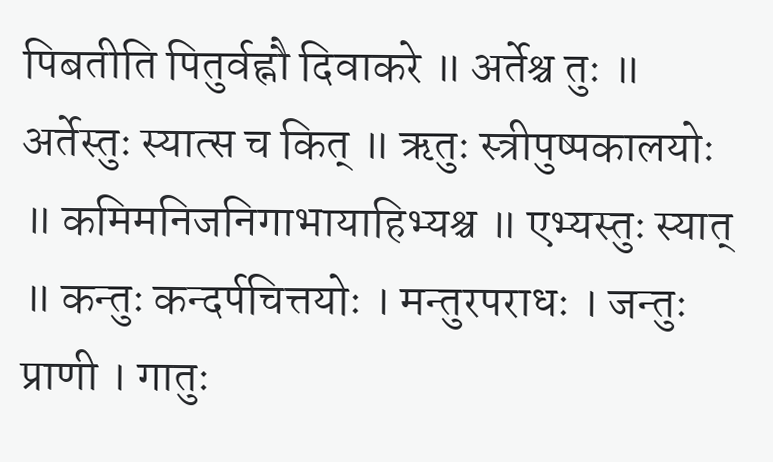पिबतीति पितुर्वह्नौ दिवाकरे ॥ अर्तेश्च तुः ॥ अर्तेस्तुः स्यात्स च कित् ॥ ऋतुः स्त्रीपुष्पकालयोः ॥ कमिमनिजनिगाभायाहिभ्यश्च ॥ एभ्यस्तुः स्यात् ॥ कन्तुः कन्दर्पचित्तयोः । मन्तुरपराधः । जन्तुः प्राणी । गातुः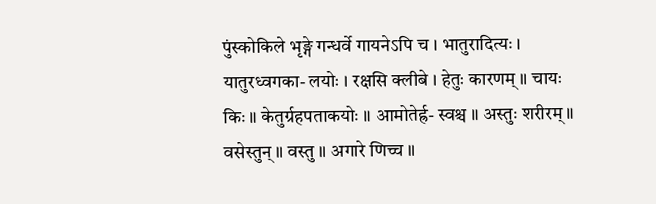पुंस्कोकिले भृङ्गे गन्धर्वे गायनेऽपि च । भातुरादित्यः । यातुरध्वगका- लयोः । रक्षसि क्लीबे । हेतुः कारणम् ॥ चायः किः ॥ केतुर्ग्रहपताकयोः ॥ आमोतेर्ह्र- स्वश्च ॥ अस्तुः शरीरम् ॥ वसेस्तुन् ॥ वस्तु ॥ अगारे णिच्च ॥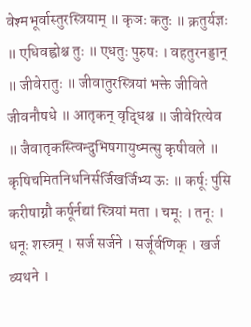वेश्मभूर्वास्तुरस्त्रियाम् ॥ कृञः कतुः ॥ क्रतुर्यज्ञः ॥ एधिवह्वोश्च तुः ॥ एधतुः पुरुषः । वहतुरनड्डान् ॥ जीवेरातुः ॥ जीवातुरस्त्रियां भक्ते जीविते जीवनौषधे ॥ आतृकन् वृद्धिश्च ॥ जीवेरित्येव ॥ जैवातृकस्त्विन्दुभिषगायुष्मत्सु कृषीवले ॥ कृषिचमितनिधनिर्सर्जिखर्जिभ्य ऊः ॥ कर्षूः पुंसि करीषाग्नौ कर्षूर्नद्यां स्त्रियां मता । चमूः । तनूः । धनूः शस्त्रम् । सर्ज सर्जने । सर्जूर्वणिक् । खर्ज व्यथने ।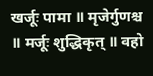खर्जूः पामा ॥ मृजेर्गुणश्च ॥ मर्जूः शुद्धिकृत् ॥ वहो